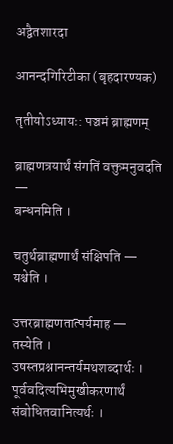अद्वैतशारदा

आनन्दगिरिटीका (बृहदारण्यक)

तृतीयोऽध्यायः: पञ्चमं ब्राह्मणम्

ब्राह्मणत्रयार्थं संगतिं वक्तुमनुवदति —
बन्धनमिति ।

चतुर्थब्राह्मणार्थं संक्षिपति —
यश्चेति ।

उत्तरब्राह्मणतात्पर्यमाह —
तस्येति ।
उषस्तप्रश्नानन्तर्यमथशब्दार्थः । पूर्ववदित्यभिमुखीकरणार्थं संबोधितवानित्यर्थः ।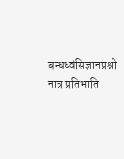बन्धध्वंसिज्ञानप्रश्नो नात्र प्रतिभाति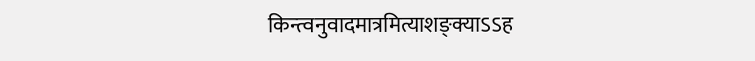किन्त्वनुवादमात्रमित्याशङ्क्याऽऽह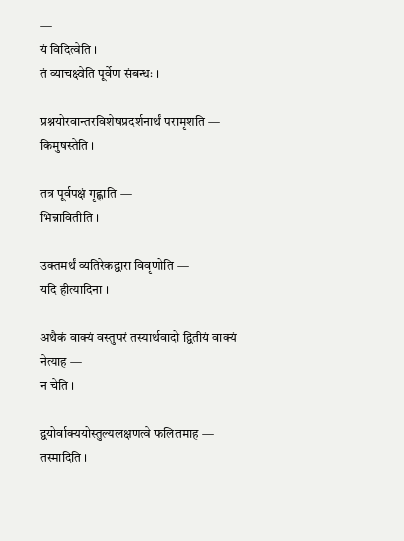—
यं विदित्वेति ।
तं व्याचक्ष्वेति पूर्वेण संबन्धः ।

प्रश्नयोरवान्तरविशेषप्रदर्शनार्थं परामृशति —
किमुषस्तेति ।

तत्र पूर्वपक्षं गृह्णाति —
भिन्नावितीति ।

उक्तमर्थं व्यतिरेकद्वारा विवृणोति —
यदि हीत्यादिना ।

अथैकं वाक्यं वस्तुपरं तस्यार्थवादो द्वितीयं वाक्यं नेत्याह —
न चेति ।

द्वयोर्वाक्ययोस्तुल्यलक्षणत्वे फलितमाह —
तस्मादिति ।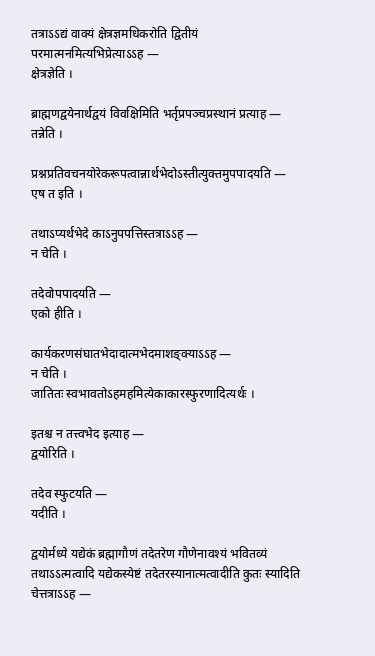तत्राऽऽद्यं वाक्यं क्षेत्रज्ञमधिकरोति द्वितीयं परमात्मनमित्यभिप्रेत्याऽऽह —
क्षेत्रज्ञेति ।

ब्राह्मणद्वयेनार्थद्वयं विवक्षिमिति भर्तृप्रपञ्चप्रस्थानं प्रत्याह —
तन्नेति ।

प्रश्नप्रतिवचनयोरेकरूपत्वान्नार्थभेदोऽस्तीत्युक्तमुपपादयति —
एष त इति ।

तथाऽप्यर्थभेदे काऽनुपपत्तिस्तत्राऽऽह —
न चेति ।

तदेवोपपादयति —
एको हीति ।

कार्यकरणसंघातभेदादात्मभेदमाशङ्क्याऽऽह —
न चेति ।
जातितः स्वभावतोऽहमहमित्येकाकारस्फुरणादित्यर्थः ।

इतश्च न तत्त्वभेद इत्याह —
द्वयोरिति ।

तदेव स्फुटयति —
यदीति ।

द्वयोर्मध्ये यद्येकं ब्रह्मागौणं तदेतरेण गौणेनावश्यं भवितव्यं तथाऽऽत्मत्वादि यद्येकस्येष्टं तदेतरस्यानात्मत्वादीति कुतः स्यादिति चेत्तत्राऽऽह —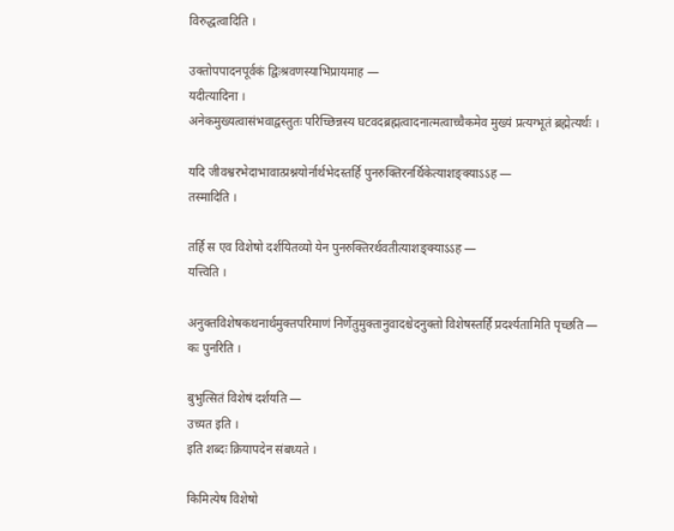विरुद्धत्वादिति ।

उक्तोपपादनपूर्वकं द्विःश्रवणस्याभिप्रायमाह —
यदीत्यादिना ।
अनेकमुख्यत्वासंभवाद्वस्तुतः परिच्छिन्नस्य घटवदब्रह्मत्वादनात्मत्वाच्चैकमेव मुख्यं प्रत्यग्भूतं ब्रह्मेत्यर्थः ।

यदि जीवश्वरभेदाभावात्प्रश्नयोर्नार्थभेदस्तर्हि पुनरुक्तिरनर्थिकेत्याशङ्क्याऽऽह —
तस्मादिति ।

तर्हि स एव विशेषो दर्शयितव्यो येन पुनरुक्तिरर्थवतीत्याशङ्क्याऽऽह —
यत्त्विति ।

अनुक्तविशेषकथनार्थमुक्तपरिमाणं निर्णेतुमुक्तानुवादश्चेदनुक्तो विशेषस्तर्हि प्रदर्श्यतामिति पृच्छति —
कः पुनरिति ।

बुभुत्सितं विशेषं दर्शयति —
उच्यत इति ।
इति शब्दः क्रियापदेन संबध्यते ।

किमित्येष विशेषो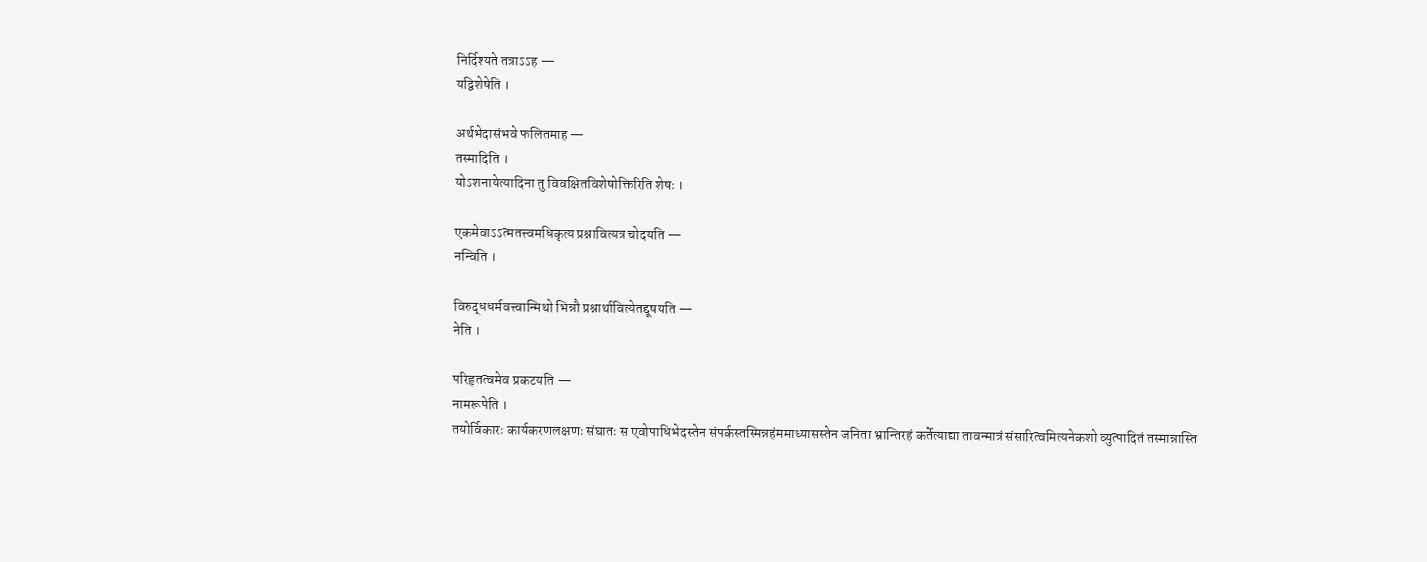निर्दिश्यते तत्राऽऽह —
यद्विशेषेति ।

अर्थभेदासंभवे फलितमाह —
तस्मादिति ।
योऽशनायेत्यादिना तु विवक्षितविशेषोक्तिरिति शेषः ।

एकमेवाऽऽत्मतत्त्वमधिकृत्य प्रश्नावित्यत्र चोदयति —
नन्विति ।

विरुद्धधर्मवत्त्वान्मिथो भिन्नौ प्रश्नार्थावित्येतद्दूषयति —
नेति ।

परिहृतत्वमेव प्रकटयति —
नामरूपेति ।
तयोर्विकारः कार्यकरणलक्षणः संघातः स एवोपाधिभेदस्तेन संपर्कस्तस्मिन्नहंममाध्यासस्तेन जनिता भ्रान्तिरहं कर्तेत्याद्या तावन्मात्रं संसारित्वमित्यनेकशो व्युत्पादितं तस्मान्नास्ति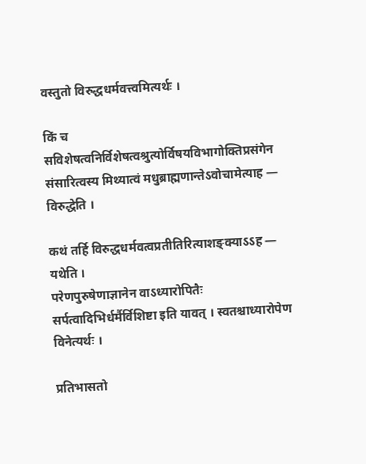वस्तुतो विरुद्धधर्मवत्त्वमित्यर्थः ।

किं च सविशेषत्वनिर्विशेषत्वश्रुत्योर्विषयविभागोक्तिप्रसंगेन संसारित्वस्य मिथ्यात्वं मधुब्राह्मणान्तेऽवोचामेत्याह —
विरुद्धेति ।

कथं तर्हि विरुद्धधर्मवत्वप्रतीतिरित्याशङ्क्याऽऽह —
यथेति ।
परेणपुरुषेणाज्ञानेन वाऽध्यारोपितैः सर्पत्वादिभिर्धर्मैर्विशिष्टा इति यावत् । स्वतश्चाध्यारोपेण विनेत्यर्थः ।

प्रतिभासतो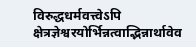विरुद्धधर्मवत्त्वेऽपि क्षेत्रज्ञेश्वरयोर्भिन्नत्वाद्भिन्नार्थावेव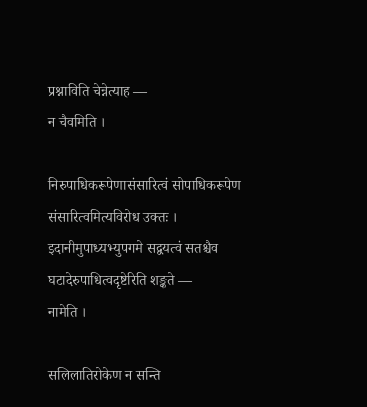प्रश्नाविति चेन्नेत्याह —
न चैवमिति ।

निरुपाधिकरूपेणासंसारित्वं सोपाधिकरूपेण संसारित्वमित्यविरोध उक्तः । इदानीमुपाध्यभ्युपगमे सद्वयत्वं सतश्चैव घटादेरुपाधित्वदृष्टेरिति शङ्कते —
नामेति ।

सलिलातिरोकेण न सन्ति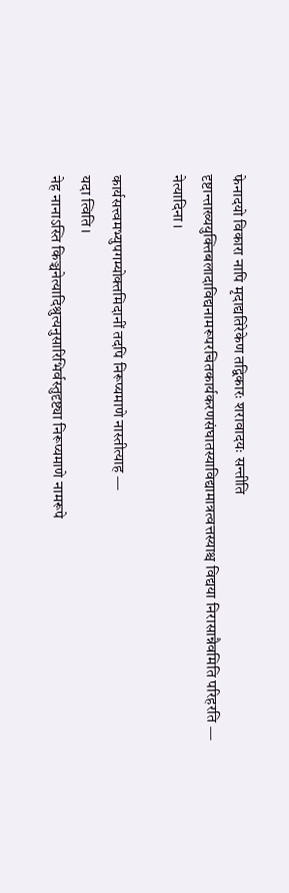फेनादयो विकारा नापि मृदाद्यतिरेकेण तद्विकारः शरावादयः सन्तीति दृष्टान्ताख्ययुक्तिबलादाविद्यनामरूपरचितकार्यकरणसंघातस्याविद्यामात्रत्वत्तस्याश्च विद्यया निरासान्नैवमिति परिहरति —
नेत्यादिना ।

कार्यसत्त्वमभ्युपगम्योक्तमिदानीं तदपि निरूप्यमाणे नास्तीत्याह —
यदा त्विति ।
नेह नानाऽस्ति किञ्चनेत्यादिश्रुत्यनुसारिभिर्वस्तुदृष्ट्या निरूप्यमाणे नामरूपे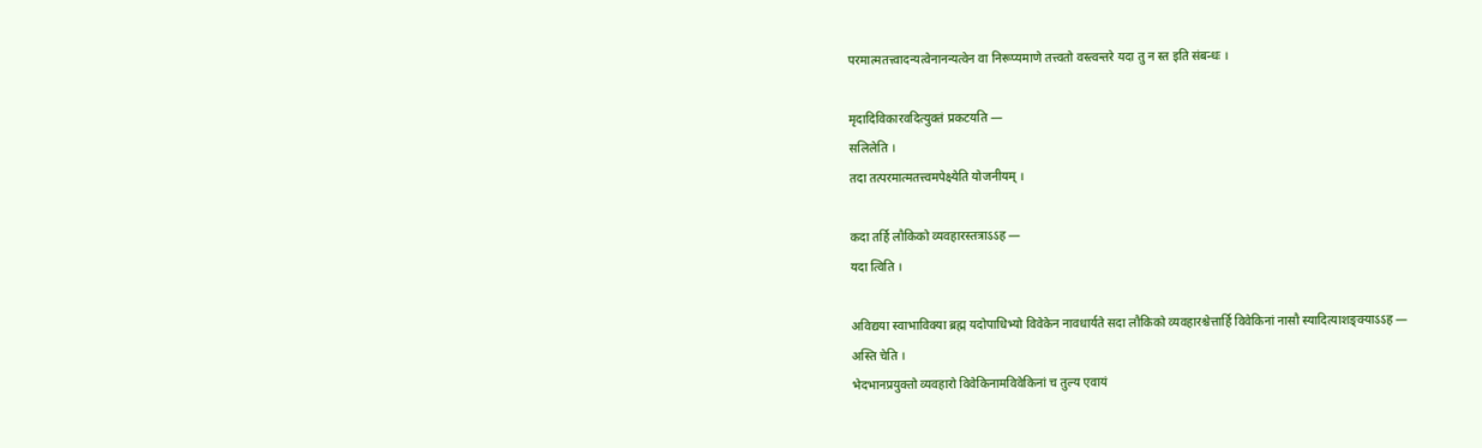परमात्मतत्त्वादन्यत्वेनानन्यत्वेन वा निरूप्यमाणे तत्त्वतो वस्त्वन्तरे यदा तु न स्त इति संबन्धः ।

मृदादिविकारवदित्युक्तं प्रकटयति —
सलिलेति ।
तदा तत्परमात्मतत्त्वमपेक्ष्येति योजनीयम् ।

कदा तर्हि लौकिको व्यवहारस्तत्राऽऽह —
यदा त्विति ।

अविद्यया स्वाभाविक्या ब्रह्म यदोपाधिभ्यो विवेकेन नावधार्यते सदा लौकिको व्यवहारश्चेत्तार्हि विवेकिनां नासौ स्यादित्याशङ्क्याऽऽह —
अस्ति चेति ।
भेदभानप्रयुक्तो व्यवहारो विवेकिनामविवेकिनां च तुल्य एवायं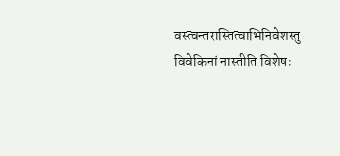वस्त्वन्तरास्तित्वाभिनिवेशस्तु विवेकिनां नास्तीति विशेषः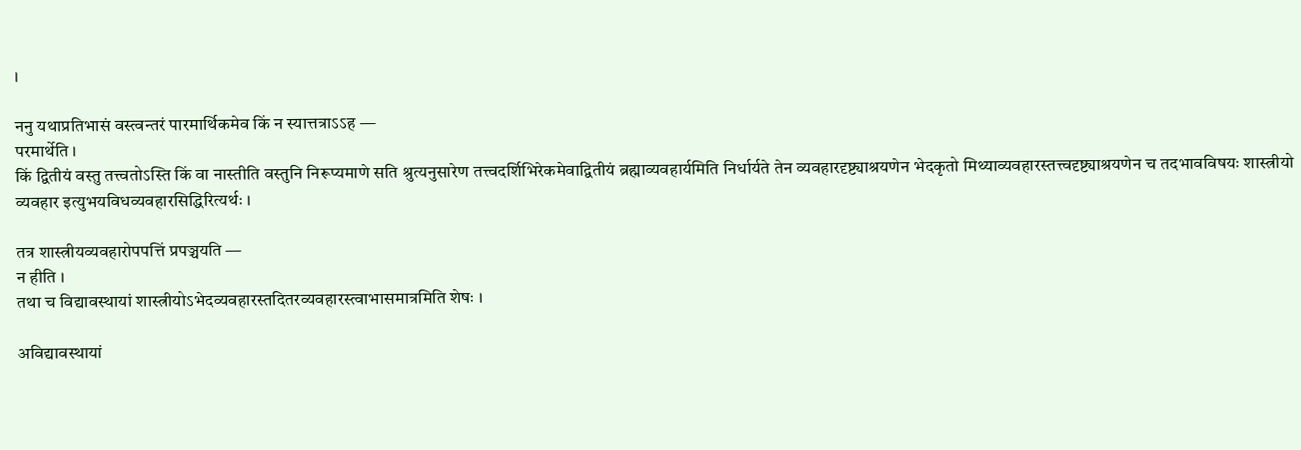।

ननु यथाप्रतिभासं वस्त्वन्तरं पारमार्थिकमेव किं न स्यात्तत्राऽऽह —
परमार्थेति ।
किं द्वितीयं वस्तु तत्त्वतोऽस्ति किं वा नास्तीति वस्तुनि निरूप्यमाणे सति श्रुत्यनुसारेण तत्त्वदर्शिभिरेकमेवाद्वितीयं ब्रह्माव्यवहार्यमिति निर्धार्यते तेन व्यवहारदृष्ट्याश्रयणेन भेदकृतो मिथ्याव्यवहारस्तत्त्वदृष्ट्याश्रयणेन च तदभावविषयः शास्त्रीयो व्यवहार इत्युभयविधव्यवहारसिद्धिरित्यर्थः ।

तत्र शास्त्रीयव्यवहारोपपत्तिं प्रपञ्चयति —
न हीति ।
तथा च विद्यावस्थायां शास्त्रीयोऽभेदव्यवहारस्तदितरव्यवहारस्त्वाभासमात्रमिति शेषः ।

अविद्यावस्थायां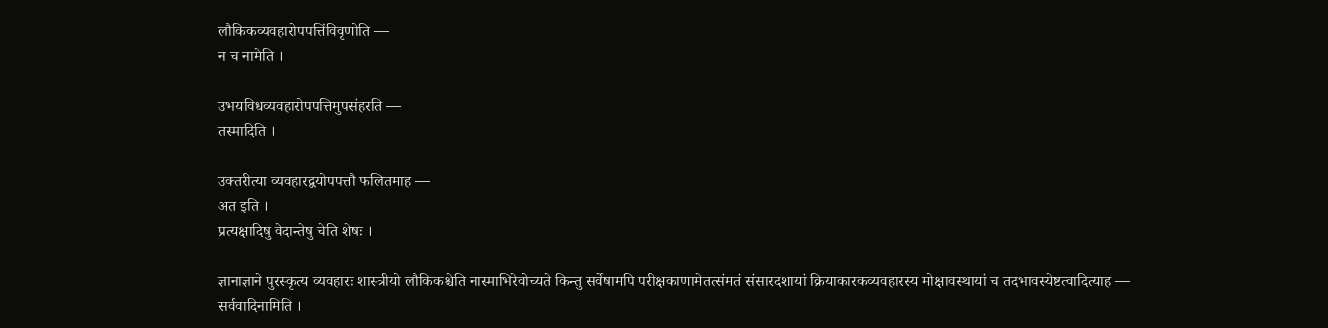लौकिकव्यवहारोपपत्तिंविवृणोति —
न च नामेति ।

उभयविधव्यवहारोपपत्तिमुपसंहरति —
तस्मादिति ।

उक्तरीत्या व्यवहारद्वयोपपत्तौ फलितमाह —
अत इति ।
प्रत्यक्षादिषु वेदान्तेषु चेति शेषः ।

ज्ञानाज्ञाने पुरस्कृत्य व्यवहारः शास्त्रीयो लौकिकश्चेति नास्माभिरेवोच्यते किन्तु सर्वेषामपि परीक्षकाणामेतत्संमतं संसारदशायां क्रियाकारकव्यवहारस्य मोक्षावस्थायां च तदभावस्येष्टत्वादित्याह —
सर्ववादिनामिति ।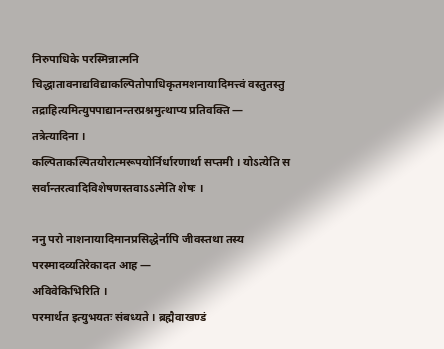निरुपाधिके परस्मिन्नात्मनि चिद्धातावनाद्यविद्याकल्पितोपाधिकृतमशनायादिमत्त्वं वस्तुतस्तु तद्राहित्यमित्युपपाद्यानन्तरप्रश्नमुत्थाप्य प्रतिवक्ति —
तत्रेत्यादिना ।
कल्पिताकल्पितयोरात्मरूपयोर्निर्धारणार्था सप्तमी । योऽत्येति स सर्वान्तरत्वादिविशेषणस्तवाऽऽत्मेति शेषः ।

ननु परो नाशनायादिमानप्रसिद्धेर्नापि जीवस्तथा तस्य परस्मादव्यतिरेकादत आह —
अविवेकिभिरिति ।
परमार्थत इत्युभयतः संबध्यते । ब्रह्मैवाखण्डं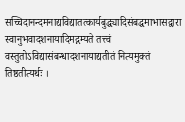सच्चिदानन्दमनाद्यविद्यातत्कार्यबुद्ध्यादिसंबद्धमाभासद्वारा स्वानुभवादशनायादिमद्गम्यते तत्त्वं वस्तुतोऽविद्यासंबन्धादशनायाद्यतीतं नित्यमुक्तं तिष्ठतीत्यर्थः ।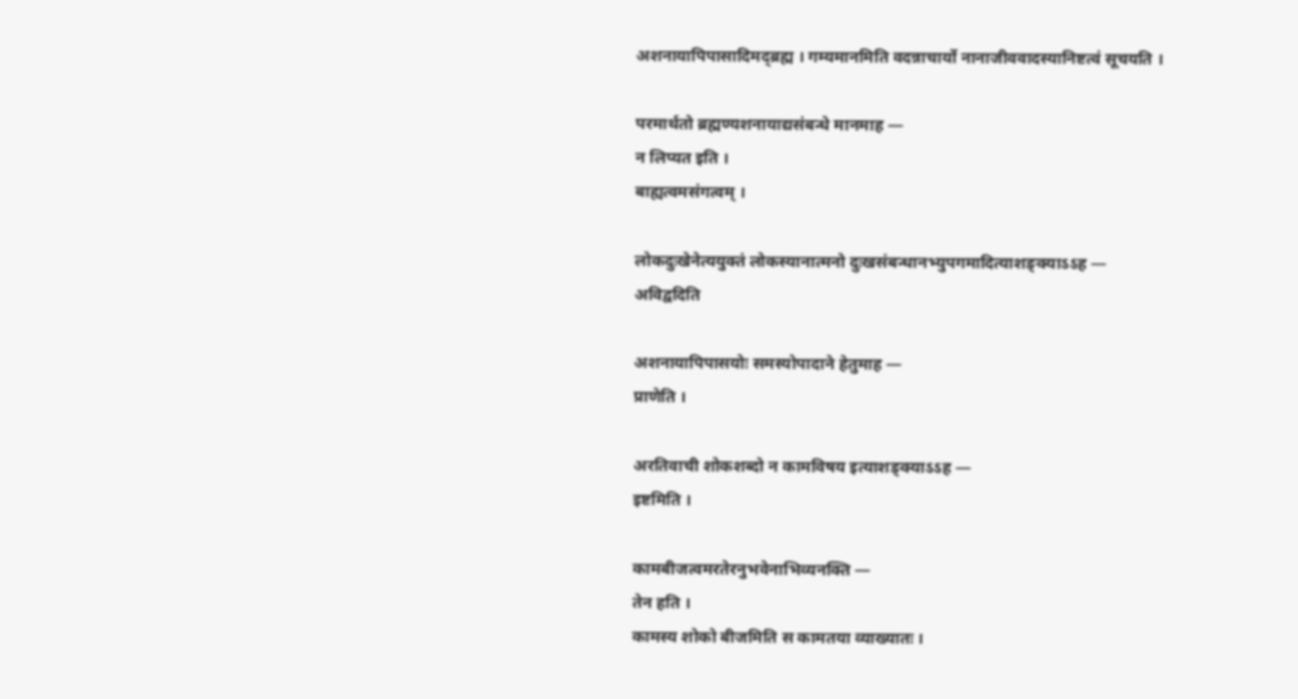अशनायापिपासादिमद्ब्रह्म । गम्यमानमिति वदन्नाचार्यो नानाजीववादस्यानिष्टत्वं सूचयति ।

परमार्थतो ब्रह्मण्यशनायाद्यसंबन्धे मानमाह —
न लिप्यत इति ।
बाह्यत्वमसंगत्वम् ।

लोकदुःखेनेत्ययुक्तं लोकस्यानात्मनो दुःखसंबन्धानभ्युपगमादित्याशङ्क्याऽऽह —
अविद्वदिति

अशनायापिपासयोः समस्योपादाने हेतुमाह —
प्राणेति ।

अरतिवाची शोकशब्दो न कामविषय इत्याशङ्क्याऽऽह —
इष्टमिति ।

कामबीजत्वमरतेरनुभवेनाभिव्यनक्ति —
तेन हति ।
कामस्य शोको बीजमिति स कामतया व्याख्यातः ।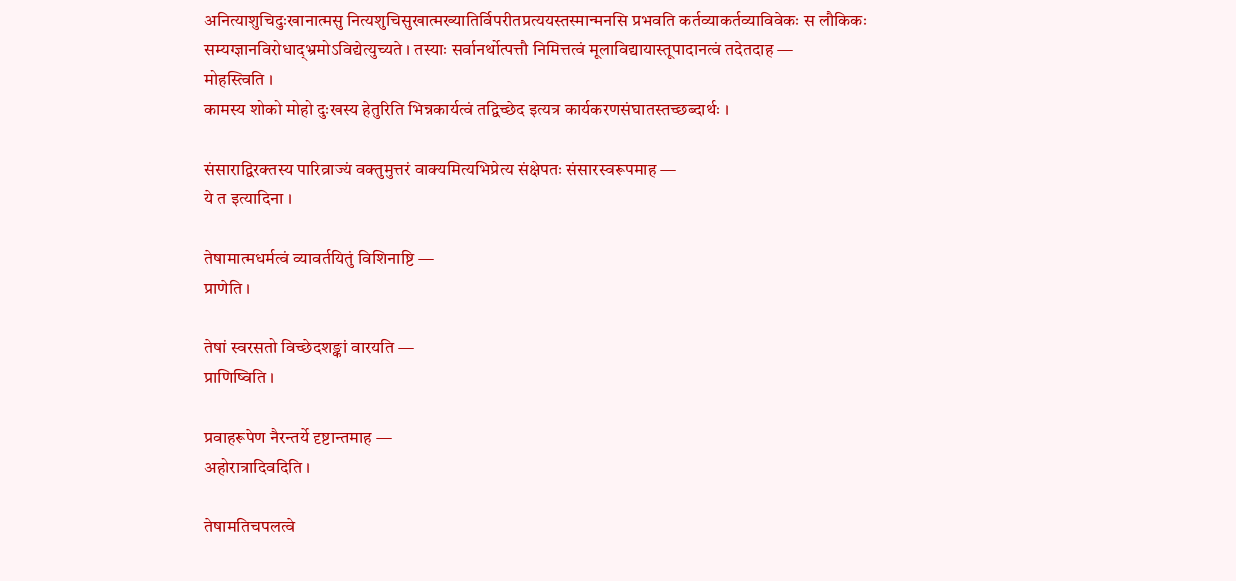अनित्याशुचिदुःखानात्मसु नित्यशुचिसुखात्मख्यातिर्विपरीतप्रत्ययस्तस्मान्मनसि प्रभवति कर्तव्याकर्तव्याविवेकः स लौकिकः सम्यग्ज्ञानविरोधाद्भ्रमोऽविद्येत्युच्यते । तस्याः सर्वानर्थोत्पत्तौ निमित्तत्वं मूलाविद्यायास्तूपादानत्वं तदेतदाह —
मोहस्त्विति ।
कामस्य शोको मोहो दुःखस्य हेतुरिति भिन्नकार्यत्वं तद्विच्छेद इत्यत्र कार्यकरणसंघातस्तच्छब्दार्थः ।

संसाराद्विरक्तस्य पारिव्राज्यं वक्तुमुत्तरं वाक्यमित्यभिप्रेत्य संक्षेपतः संसारस्वरूपमाह —
ये त इत्यादिना ।

तेषामात्मधर्मत्वं व्यावर्तयितुं विशिनाष्टि —
प्राणेति ।

तेषां स्वरसतो विच्छेदशङ्कां वारयति —
प्राणिष्विति ।

प्रवाहरूपेण नैरन्तर्ये दृष्टान्तमाह —
अहोरात्रादिवदिति ।

तेषामतिचपलत्वे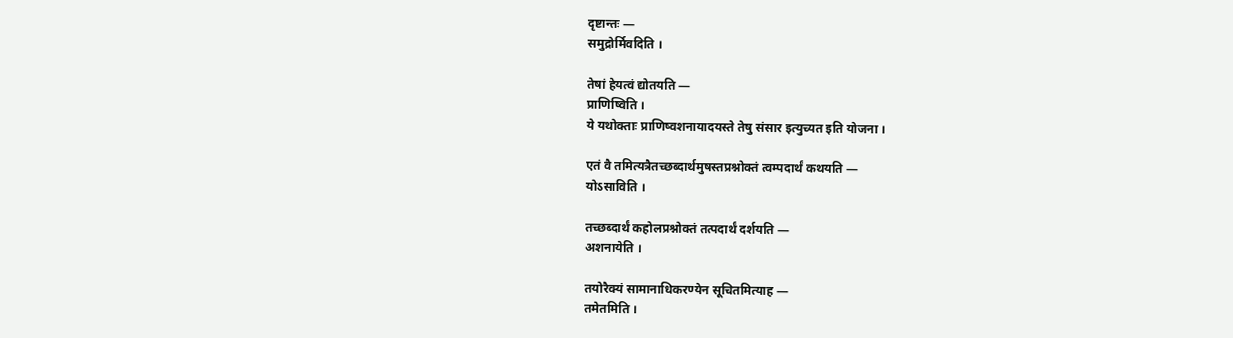दृष्टान्तः —
समुद्रोर्मिवदिति ।

तेषां हेयत्वं द्योतयति —
प्राणिष्विति ।
ये यथोक्ताः प्राणिष्वशनायादयस्ते तेषु संसार इत्युच्यत इति योजना ।

एतं वै तमित्यत्रैतच्छब्दार्थमुषस्तप्रश्नोक्तं त्वम्पदार्थं कथयति —
योऽसाविति ।

तच्छब्दार्थं कहोलप्रश्नोक्तं तत्पदार्थं दर्शयति —
अशनायेति ।

तयोरैक्यं सामानाधिकरण्येन सूचितमित्याह —
तमेतमिति ।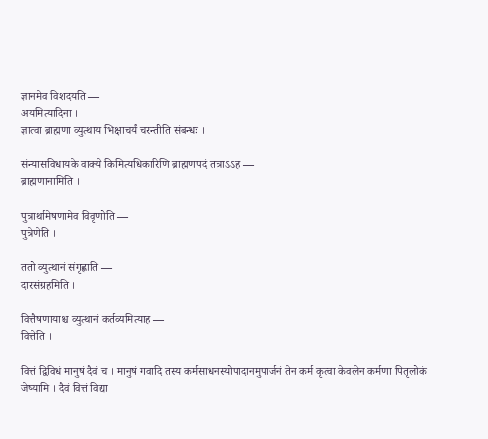ज्ञानमेव विशदयति —
अयमित्यादिना ।
ज्ञात्वा ब्राह्मणा व्युत्थाय भिक्षाचर्यं चरन्तीति संबन्धः ।

संन्यासविधायके वाक्ये किमित्यधिकारिणि ब्राह्मणपदं तत्राऽऽह —
ब्राह्मणानामिति ।

पुत्रार्थामेषणामेव विवृणोति —
पुत्रेणेति ।

ततो व्युत्थानं संगृह्णाति —
दारसंग्रहमिति ।

वित्तैषणायाश्च व्युत्थानं कर्तव्यमित्याह —
वित्तेति ।

वित्तं द्विविधं मानुषं दैवं च । मानुषं गवादि तस्य कर्मसाधनस्योपादानमुपार्जनं तेन कर्म कृत्वा केवलेन कर्मणा पितृलोकं जेष्यामि । दैवं वित्तं विद्या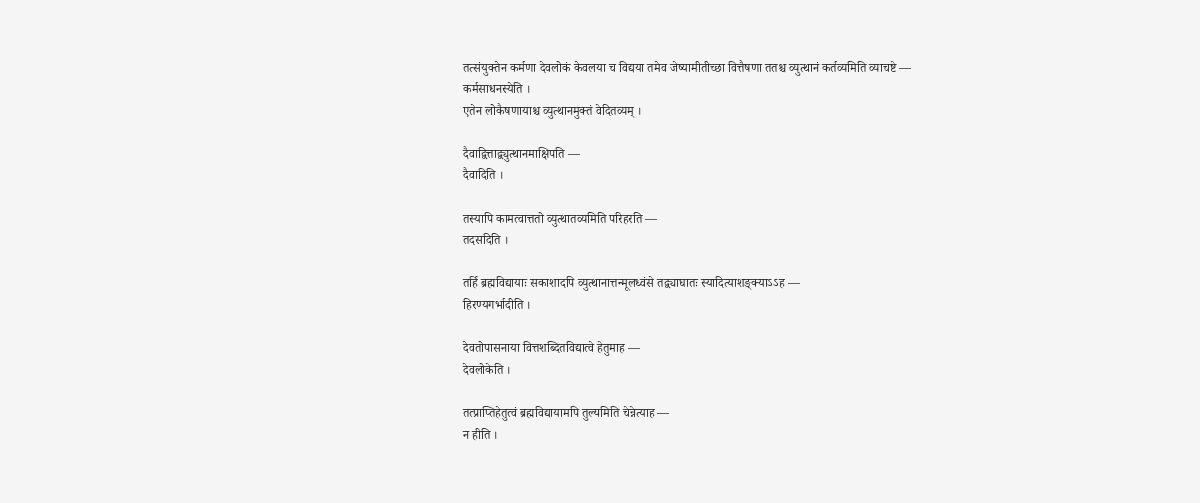तत्संयुक्तेन कर्मणा देवलोकं केवलया च विद्यया तमेव जेष्यामीतीच्छा वित्तैषणा ततश्च व्युत्थानं कर्तव्यमिति व्याचष्टे —
कर्मसाधनस्येति ।
एतेन लोकैषणायाश्च व्युत्थानमुक्तं वेदितव्यम् ।

दैवाद्वित्ताद्व्युत्थानमाक्षिपति —
दैवादिति ।

तस्यापि कामत्वात्ततो व्युत्थातव्यमिति परिहरति —
तदसदिति ।

तर्हि ब्रह्मविद्यायाः सकाशादपि व्युत्थानात्तन्मूलध्वंसे तद्व्याघातः स्यादित्याशङ्क्याऽऽह —
हिरण्यगर्भादीति ।

देवतोपासनाया वित्तशब्दितविद्यात्वे हेतुमाह —
देवलोकेति ।

तत्प्राप्तिहेतुत्वं ब्रह्मविद्यायामपि तुल्यमिति चेन्नेत्याह —
न हीति ।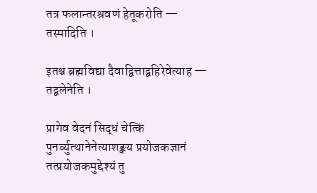तत्र फलान्तरश्रवणं हेतूकरोति —
तस्मादिति ।

इतश्च ब्रह्मविद्या दैवाद्वित्ताद्बहिरेवेत्याह —
तद्बलेनेति ।

प्रागेव वेदनं सिद्धं चेत्किं पुनर्व्युत्थानेनेत्याशङ्क्य प्रयोजकज्ञानं तत्प्रयोजकमुद्देश्यं तु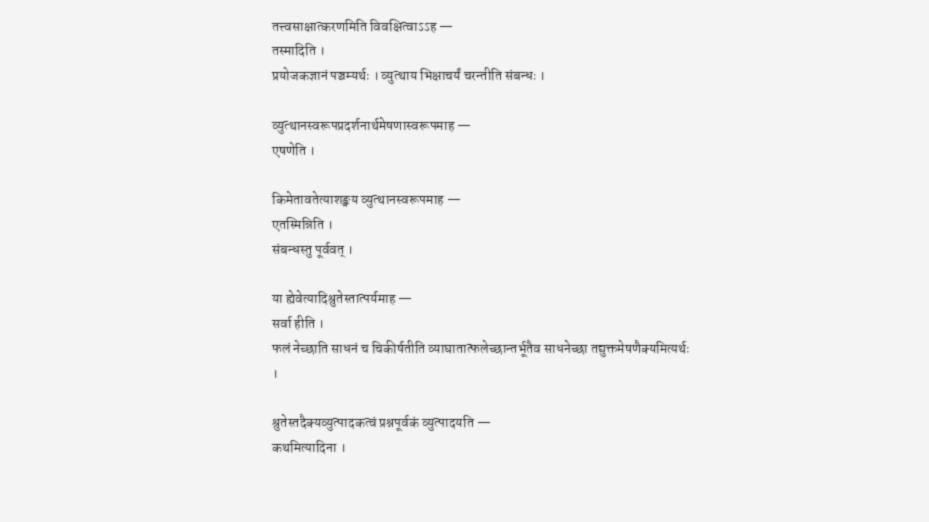तत्त्वसाक्षात्करणमिति विवक्षित्वाऽऽह —
तस्मादिति ।
प्रयोजकज्ञानं पञ्चम्यर्थः । व्युत्थाय भिक्षाचर्यं चरन्तीति संबन्धः ।

व्युत्थानस्वरूपप्रदर्शनार्थमेषणास्वरूपमाह —
एषणेति ।

किमेतावतेत्याशङ्क्य व्युत्थानस्वरूपमाह —
एतस्मिन्निति ।
संबन्धस्तु पूर्ववत् ।

या ह्येवेत्यादिश्रुतेस्तात्पर्यमाह —
सर्वा हीति ।
फलं नेच्छाति साधनं च चिकीर्षतीति व्याघातात्फलेच्छान्तर्भूतैव साधनेच्छा तद्युक्तमेषणैक्यमित्यर्थः ।

श्रुतेस्तदैक्यव्युत्पादकत्वं प्रश्नपूर्वकं व्युत्पादयति —
कथमित्यादिना ।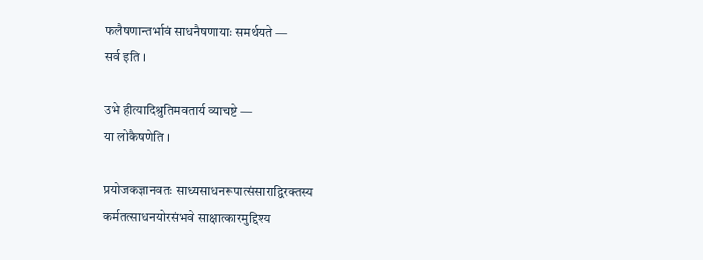फलैषणान्तर्भावं साधनैषणायाः समर्थयते —
सर्व इति ।

उभे हीत्यादिश्रुतिमवतार्य व्याचष्टे —
या लोकैषणेति ।

प्रयोजकज्ञानवतः साध्यसाधनरूपात्संसाराद्विरक्तस्य कर्मतत्साधनयोरसंभवे साक्षात्कारमुद्दिश्य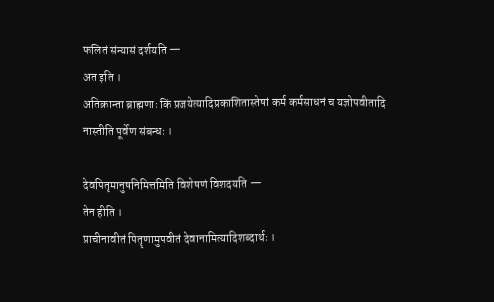फलितं संन्यासं दर्शयति —
अत इति ।
अतिक्रान्ता ब्राह्मणाः किं प्रजयेत्यादिप्रकाशितास्तेषां कर्म कर्मसाधनं च यज्ञोपवीतादि नास्तीति पूर्वेण संबन्धः ।

देवपितृमानुषनिमित्तमिति विशेषणं विशदयति —
तेन हीति ।
प्राचीनावीतं पितॄणामुपवीतं देवानामित्यादिशब्दार्थः ।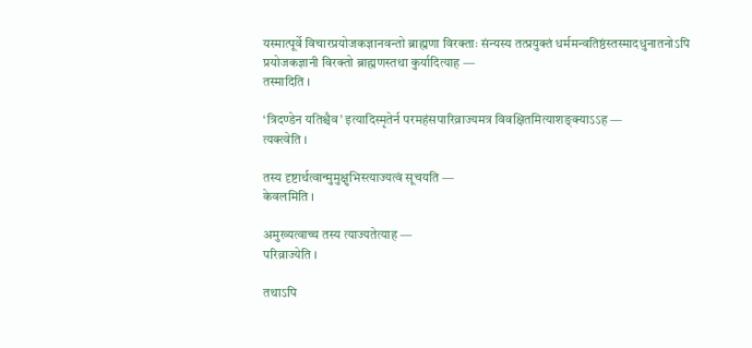यस्मात्पूर्वे विचारप्रयोजकज्ञानवन्तो ब्राह्मणा विरक्ताः संन्यस्य तत्प्रयुक्तं धर्ममन्वतिष्ठंस्तस्मादधुनातनोऽपि प्रयोजकज्ञानी विरक्तो ब्राह्मणस्तथा कुर्यादित्याह —
तस्मादिति ।

‘त्रिदण्डेन यतिश्चैव’ इत्यादिस्मृतेर्न परमहंसपारिव्राज्यमत्र विवक्षितमित्याशङ्क्याऽऽह —
त्यक्त्वेति ।

तस्य दृष्टार्थत्वान्मुमुक्षुभिस्त्याज्यत्वं सूचयति —
केवलमिति ।

अमुख्यत्वाच्च तस्य त्याज्यतेत्याह —
परिव्राज्येति ।

तथाऽपि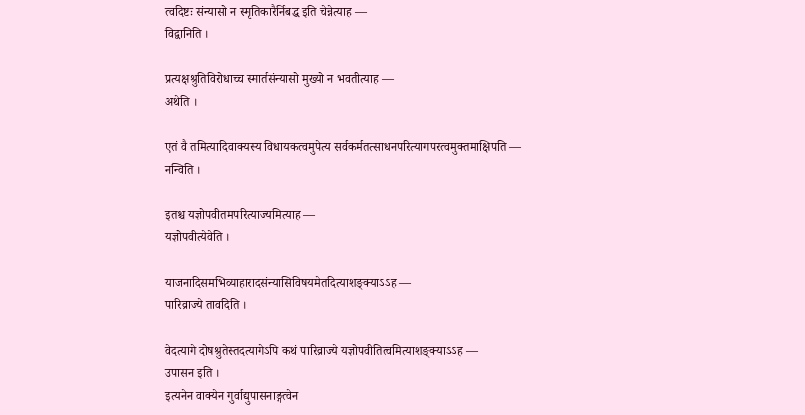त्वदिष्टः संन्यासो न स्मृतिकारैर्निबद्ध इति चेन्नेत्याह —
विद्वानिति ।

प्रत्यक्षश्रुतिविरोधाच्च स्मार्तसंन्यासो मुख्यो न भवतीत्याह —
अथेति ।

एतं वै तमित्यादिवाक्यस्य विधायकत्वमुपेत्य सर्वकर्मतत्साधनपरित्यागपरत्वमुक्तमाक्षिपति —
नन्विति ।

इतश्च यज्ञोपवीतमपरित्याज्यमित्याह —
यज्ञोपवीत्येवेति ।

याजनादिसमभिव्याहारादसंन्यासिविषयमेतदित्याशङ्क्याऽऽह —
पारिव्राज्ये तावदिति ।

वेदत्यागे दोषश्रुतेस्तदत्यागेऽपि कथं पारिव्राज्ये यज्ञोपवीतित्वमित्याशङ्क्याऽऽह —
उपासन इति ।
इत्यनेन वाक्येन गुर्वाद्युपासनाङ्गत्वेन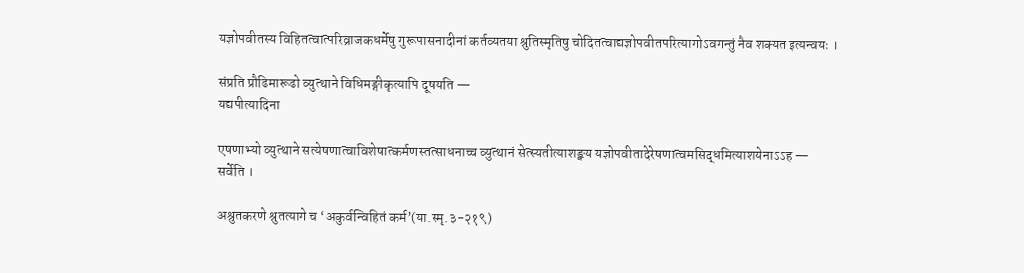यज्ञोपवीतस्य विहितत्वात्परिव्राजकधर्मेषु गुरूपासनादीनां कर्तव्यतया श्रुतिस्मृतिषु चोदितत्वाद्यज्ञोपवीतपरित्यागोऽवगन्तुं नैव शक्यत इत्यन्वयः ।

संप्रति प्रौढिमारूढो व्युत्थाने विधिमङ्गीकृत्यापि दूषयति —
यद्यपीत्यादिना

एषणाभ्यो व्युत्थाने सत्येषणात्वाविशेषात्कर्मणस्तत्साधनाच्च व्युत्थानं सेत्स्यतीत्याशङ्क्य यज्ञोपवीतादेरेषणात्वमसिद्धमित्याशयेनाऽऽह —
सर्वेति ।

अश्रुतकरणे श्रुतत्यागे च ‘अकुर्वन्विहितं कर्म’(या.स्मृ.३-२१९)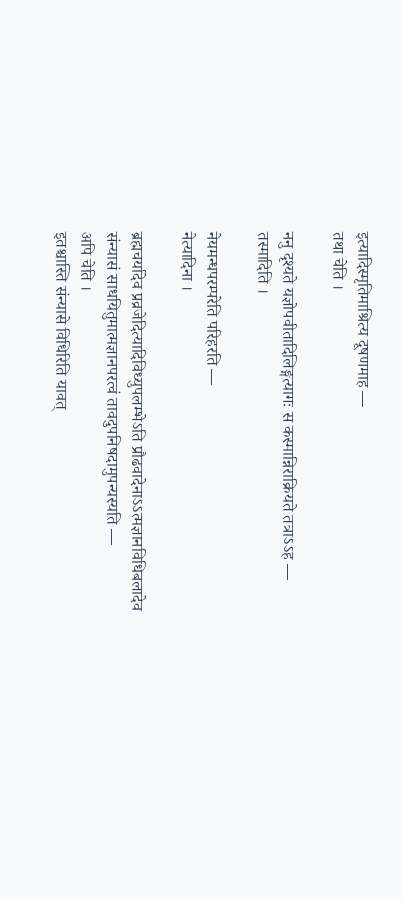इत्यादिस्मृतिमाश्रित्य दूषणमाह —
तथा चेति ।

ननु दृश्यते यज्ञोपवीतादिलिङ्गत्यागः स कस्मान्निराक्रियते तत्राऽऽह —
तस्मादिति ।

नेयमन्धपरम्परेति परिहरति —
नेत्यादिना ।

ब्रह्मचर्यादेव प्रव्रजेदित्यादिविध्युपलम्भेऽति प्रौढवादेनाऽऽत्मज्ञानविधिबलादेव संन्यासं साधयितुमात्मज्ञानपरत्वं तावदुपनिषदामुपन्यस्यति —
अपि चेति ।
इतश्चास्ति संन्यासे विधिरिति यावत्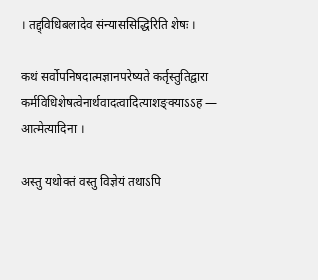। तद्द्विधिबलादेव संन्याससिद्धिरिति शेषः ।

कथं सर्वोपनिषदात्मज्ञानपरेष्यते कर्तृस्तुतिद्वारा कर्मविधिशेषत्वेनार्थवादत्वादित्याशङ्क्याऽऽह —
आत्मेत्यादिना ।

अस्तु यथोक्तं वस्तु विज्ञेयं तथाऽपि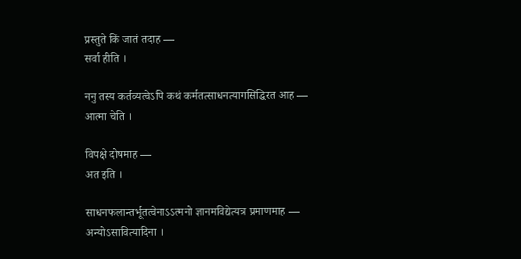प्रस्तुते किं जातं तदाह —
सर्वा हीति ।

ननु तस्य कर्तव्यत्वेऽपि कथं कर्मतत्साधनत्यागसिद्धिरत आह —
आत्मा चेति ।

विपक्षे दोषमाह —
अत इति ।

साधनफलान्तर्भूतत्वेनाऽऽत्मनो ज्ञानमविद्येत्यत्र प्रमाणमाह —
अन्योऽसावित्यादिना ।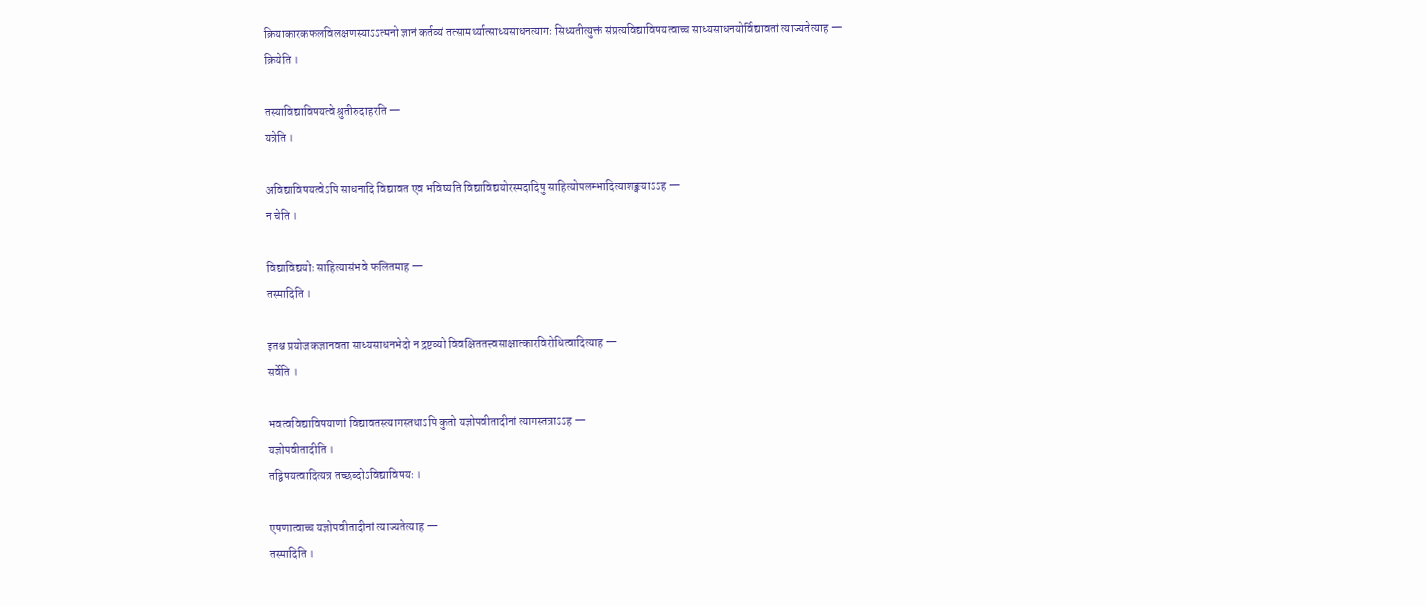क्रियाकारकफलविलक्षणस्याऽऽत्मनो ज्ञानं कर्तव्यं तत्सामर्थ्यात्साध्यसाधनत्यागः सिध्यतीत्युक्तं संप्रत्यविद्याविषयत्वाच्च साध्यसाधनयोर्विद्यावतां त्याज्यतेत्याह —
क्रियेति ।

तस्याविद्याविषयत्वे श्रुतीरुदाहरति —
यत्रेति ।

अविद्याविषयत्वेऽपि साधनादि विद्यावत एव भविष्यति विद्याविद्ययोरस्मदादिषु साहित्योपलम्भादित्याशङ्क्याऽऽह —
न चेति ।

विद्याविद्ययोः साहित्यासंभवे फलितमाह —
तस्मादिति ।

इतश्च प्रयोजकज्ञानवता साध्यसाधनभेदो न द्रष्टव्यो विवक्षिततत्त्वसाक्षात्कारविरोधित्वादित्याह —
सर्वेति ।

भवत्वविद्याविषयाणां विद्यावतस्त्यागस्तथाऽपि कुतो यज्ञोपवीतादीनां त्यागस्तत्राऽऽह —
यज्ञोपवीतादीति ।
तद्विषयत्वादित्यत्र तच्छब्दोऽविद्याविषयः ।

एषणात्वाच्च यज्ञोपवीतादीनां त्याज्यतेत्याह —
तस्मादिति ।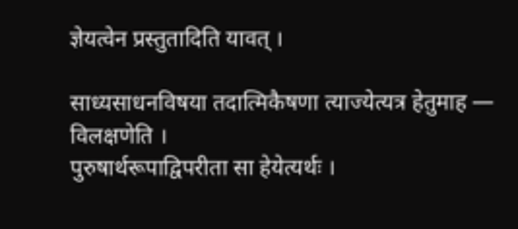ज्ञेयत्वेन प्रस्तुतादिति यावत् ।

साध्यसाधनविषया तदात्मिकैषणा त्याज्येत्यत्र हेतुमाह —
विलक्षणेति ।
पुरुषार्थरूपाद्विपरीता सा हेयेत्यर्थः ।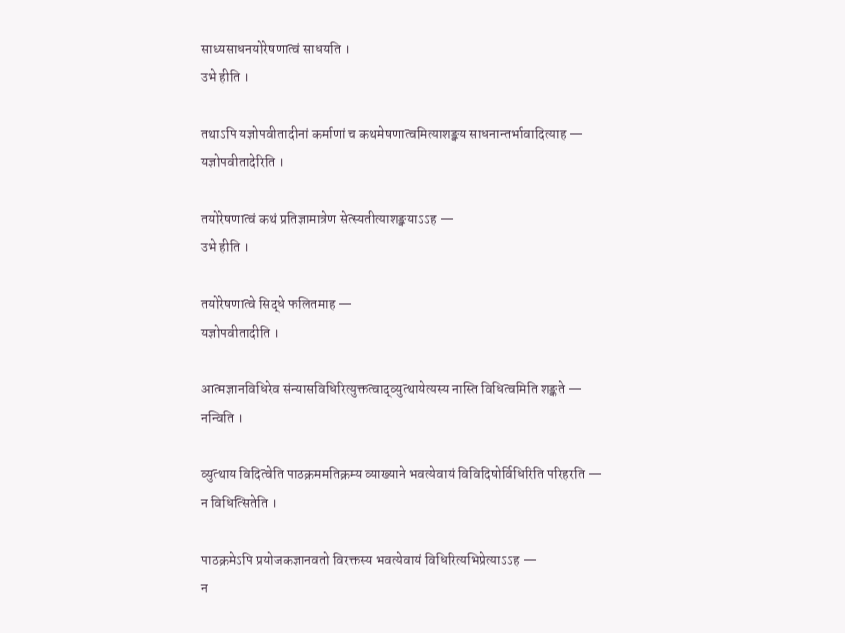साध्यसाधनयोरेषणात्वं साधयति ।
उभे हीति ।

तथाऽपि यज्ञोपवीतादीनां कर्माणां च कथमेषणात्वमित्याशङ्क्य साधनान्तर्भावादित्याह —
यज्ञोपवीतादेरिति ।

तयोरेषणात्वं कथं प्रतिज्ञामात्रेण सेत्स्यतीत्याशङ्क्याऽऽह —
उभे हीति ।

तयोरेषणात्वे सिद्धे फलितमाह —
यज्ञोपवीतादीति ।

आत्मज्ञानविधिरेव संन्यासविधिरित्युक्तत्वाद्व्युत्थायेत्यस्य नास्ति विधित्वमिति शङ्कते —
नन्विति ।

व्युत्थाय विदित्वेति पाठक्रममतिक्रम्य व्याख्याने भवत्येवायं विविदिषोर्विधिरिति परिहरति —
न विधित्सितेति ।

पाठक्रमेऽपि प्रयोजकज्ञानवतो विरक्तस्य भवत्येवायं विधिरित्यभिप्रेत्याऽऽह —
न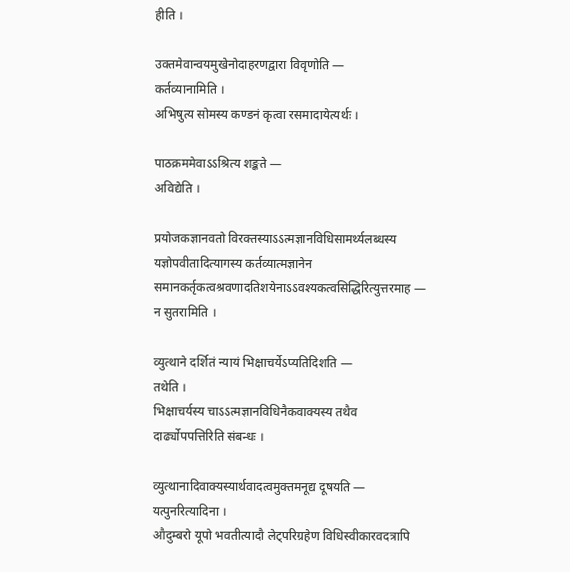हीति ।

उक्तमेवान्वयमुखेनोदाहरणद्वारा विवृणोति —
कर्तव्यानामिति ।
अभिषुत्य सोमस्य कण्डनं कृत्वा रसमादायेत्यर्थः ।

पाठक्रममेवाऽऽश्रित्य शङ्कते —
अविद्येति ।

प्रयोजकज्ञानवतो विरक्तस्याऽऽत्मज्ञानविधिसामर्थ्यलब्धस्य यज्ञोपवीतादित्यागस्य कर्तव्यात्मज्ञानेन समानकर्तृकत्वश्रवणादतिशयेनाऽऽवश्यकत्वसिद्धिरित्युत्तरमाह —
न सुतरामिति ।

व्युत्थाने दर्शितं न्यायं भिक्षाचर्येऽप्यतिदिशति —
तथेति ।
भिक्षाचर्यस्य चाऽऽत्मज्ञानविधिनैकवाक्यस्य तथैव दार्ढ्योपपत्तिरिति संबन्धः ।

व्युत्थानादिवाक्यस्यार्थवादत्वमुक्तमनूद्य दूषयति —
यत्पुनरित्यादिना ।
औदुम्बरो यूपो भवतीत्यादौ लेट्परिग्रहेण विधिस्वीकारवदत्रापि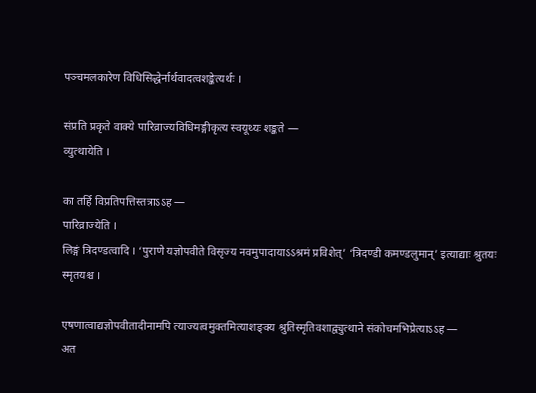पञ्चमलकारेण विधिसिद्धेर्नार्थवादत्वशङ्केत्यर्थः ।

संप्रति प्रकृते वाक्ये पारिव्राज्यविधिमङ्गीकृत्य स्वयूथ्यः शङ्कते —
व्युत्थायेति ।

का तर्हि विप्रतिपत्तिस्तत्राऽऽह —
पारिव्राज्येति ।
लिङ्गं त्रिदण्डत्वादि । ‘पुराणे यज्ञोपवीते विसृज्य नवमुपादायाऽऽश्रमं प्रविशेत्’ ‘त्रिदण्डी कमण्डलुमान्’ इत्याद्याः श्रुतयः स्मृतयश्च ।

एषणात्वाद्यज्ञोपवीतादीनामपि त्याज्यत्वमुक्तमित्याशङ्क्य श्रुतिस्मृतिवशाद्व्युत्थाने संकोचमभिप्रेत्याऽऽह —
अत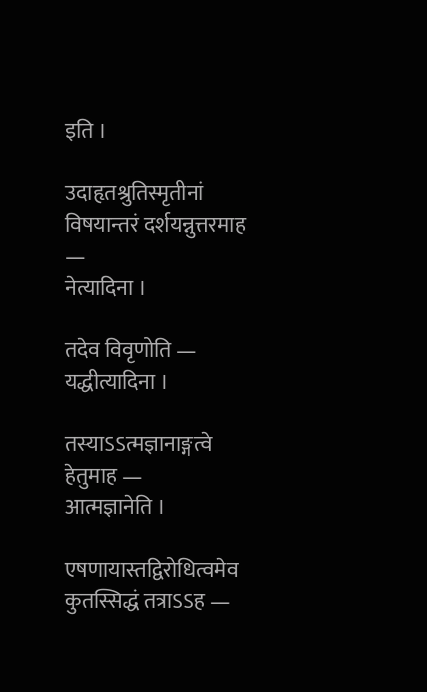इति ।

उदाहृतश्रुतिस्मृतीनां विषयान्तरं दर्शयन्नुत्तरमाह —
नेत्यादिना ।

तदेव विवृणोति —
यद्धीत्यादिना ।

तस्याऽऽत्मज्ञानाङ्गत्वे हेतुमाह —
आत्मज्ञानेति ।

एषणायास्तद्विरोधित्वमेव कुतस्सिद्धं तत्राऽऽह —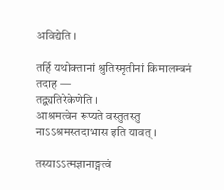अविद्येति ।

तर्हि यथोक्तानां श्रुतिस्मृतीनां किमालम्बनं तदाह —
तद्व्यतिरेकेणेति ।
आश्रमत्वेन रूप्यते वस्तुतस्तु नाऽऽश्रमस्तदाभास इति यावत् ।

तस्याऽऽत्मज्ञानाङ्गत्वं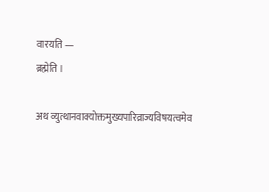वारयति —
ब्रह्मेति ।

अथ व्युत्थानवाक्योक्तमुख्यपारिव्राज्यविषयत्वमेव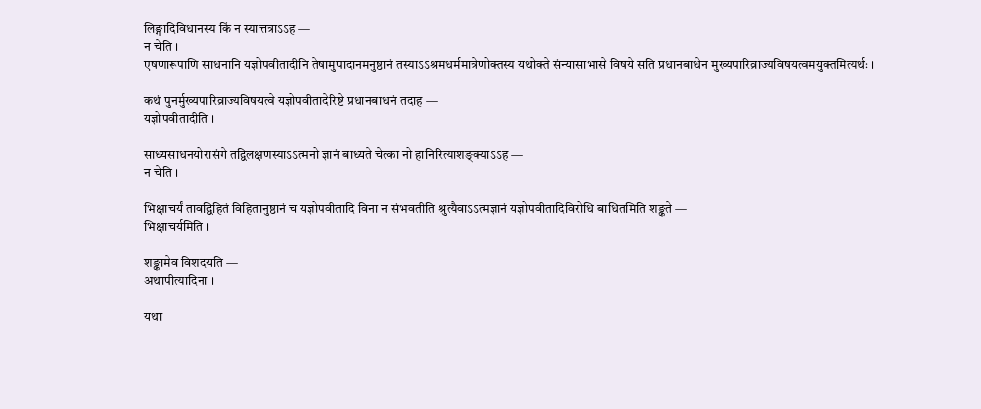लिङ्गादिविधानस्य किं न स्यात्तत्राऽऽह —
न चेति ।
एषणारूपाणि साधनानि यज्ञोपवीतादीनि तेषामुपादानमनुष्ठानं तस्याऽऽश्रमधर्ममात्रेणोक्तस्य यथोक्ते संन्यासाभासे विषये सति प्रधानबाधेन मुख्यपारिव्राज्यविषयत्वमयुक्तमित्यर्थः ।

कथं पुनर्मुख्यपारिव्राज्यविषयत्वे यज्ञोपवीतादेरिष्टे प्रधानबाधनं तदाह —
यज्ञोपवीतादीति ।

साध्यसाधनयोरासंगे तद्विलक्षणस्याऽऽत्मनो ज्ञानं बाध्यते चेत्का नो हानिरित्याशङ्क्याऽऽह —
न चेति ।

भिक्षाचर्यं तावद्विहितं विहितानुष्ठानं च यज्ञोपवीतादि विना न संभवतीति श्रुत्यैवाऽऽत्मज्ञानं यज्ञोपवीतादिविरोधि बाधितमिति शङ्कते —
भिक्षाचर्यमिति ।

शङ्कामेव विशदयति —
अथापीत्यादिना ।

यथा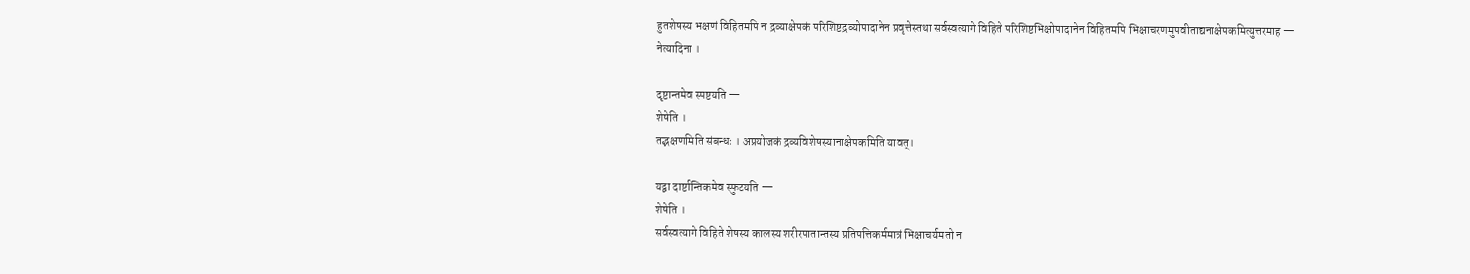हुतशेषस्य भक्षणं विहितमपि न द्रव्याक्षेपकं परिशिष्टद्रव्योपादानेन प्रवृत्तेस्तथा सर्वस्वत्यागे विहिते परिशिष्टभिक्षोपादानेन विहितमपि भिक्षाचरणमुपवीताद्यनाक्षेपकमित्युत्तरमाह —
नेत्यादिना ।

दृष्टान्तमेव स्पष्टयति —
शेषेति ।
तद्भक्षणमिति संबन्धः । अप्रयोजकं द्रव्यविशेषस्यानाक्षेपकमिति यावत्।

यद्वा दार्ष्टान्तिकमेव स्फुटयति —
शेषेति ।
सर्वस्वत्यागे विहिते शेषस्य कालस्य शरीरपातान्तस्य प्रतिपत्तिकर्ममात्रं भिक्षाचर्यमतो न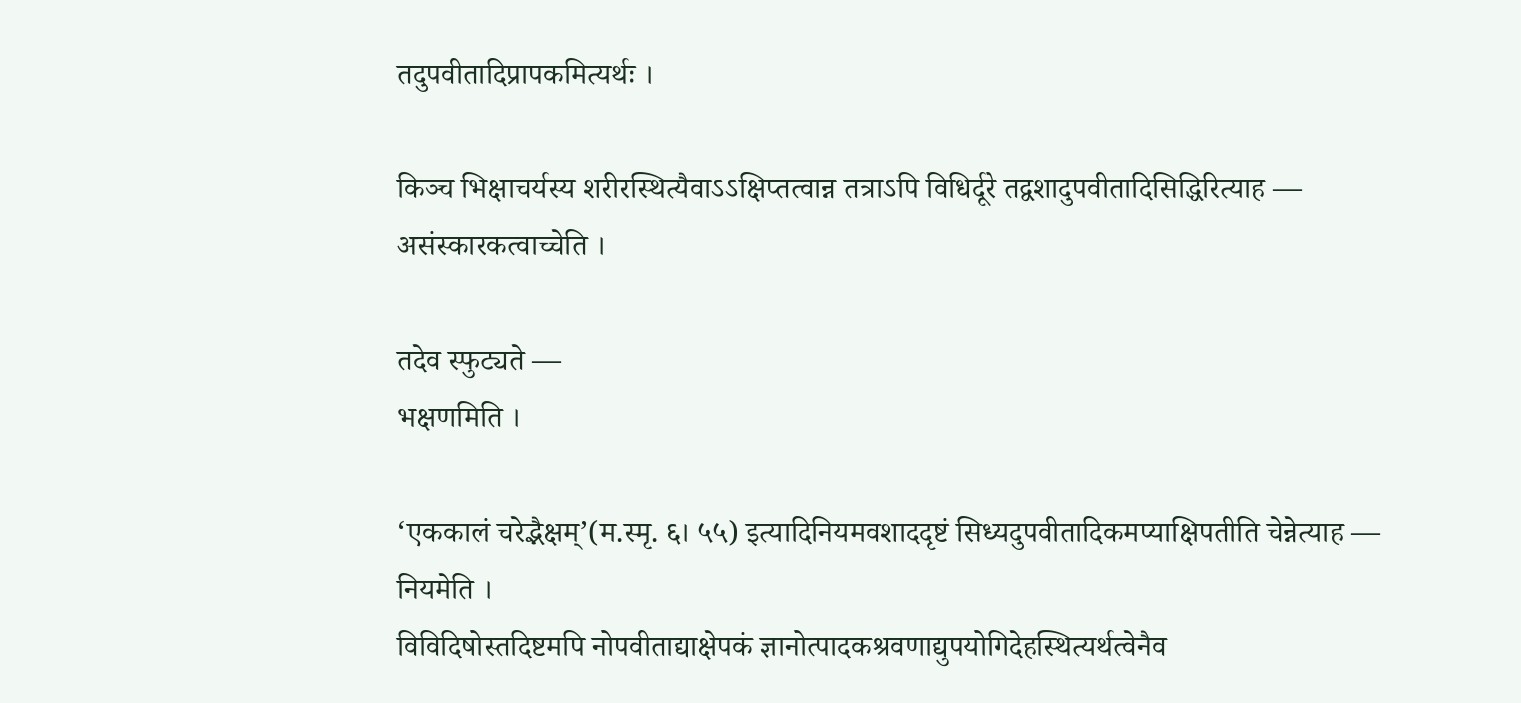तदुपवीतादिप्रापकमित्यर्थः ।

किञ्च भिक्षाचर्यस्य शरीरस्थित्यैवाऽऽक्षिप्तत्वान्न तत्राऽपि विधिर्दूरे तद्वशादुपवीतादिसिद्धिरित्याह —
असंस्कारकत्वाच्चेति ।

तदेव स्फुट्यते —
भक्षणमिति ।

‘एककालं चरेद्भैक्षम्’(म.स्मृ. ६। ५५) इत्यादिनियमवशाददृष्टं सिध्यदुपवीतादिकमप्याक्षिपतीति चेन्नेत्याह —
नियमेति ।
विविदिषोस्तदिष्टमपि नोपवीताद्याक्षेपकं ज्ञानोत्पादकश्रवणाद्युपयोगिदेहस्थित्यर्थत्वेनैव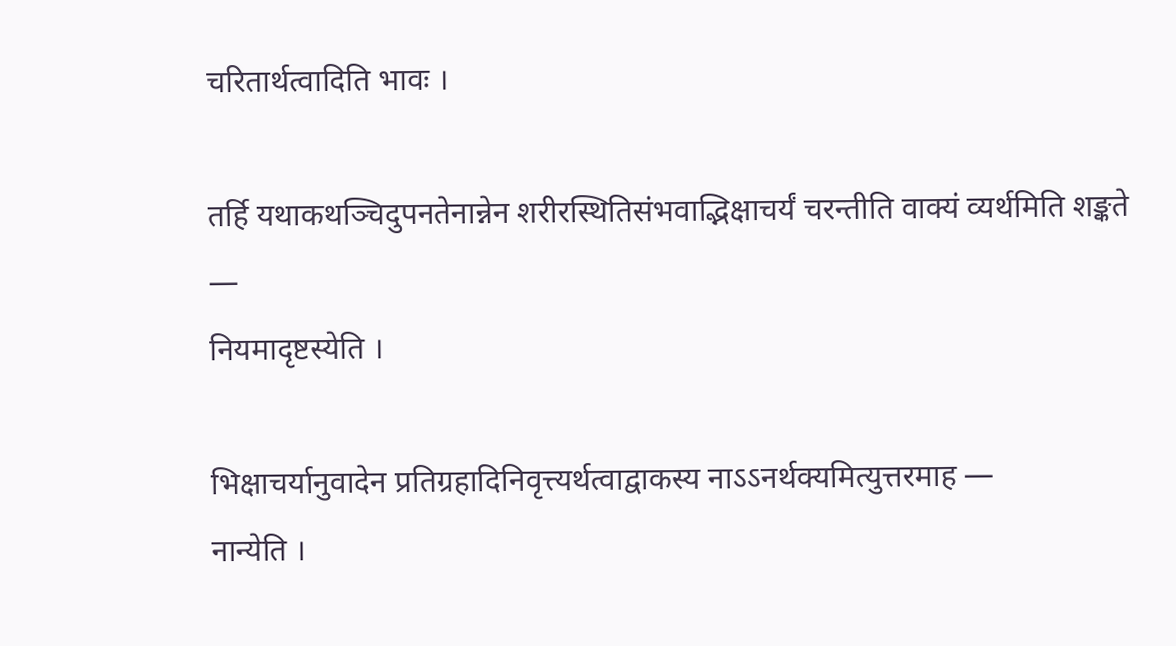चरितार्थत्वादिति भावः ।

तर्हि यथाकथञ्चिदुपनतेनान्नेन शरीरस्थितिसंभवाद्भिक्षाचर्यं चरन्तीति वाक्यं व्यर्थमिति शङ्कते —
नियमादृष्टस्येति ।

भिक्षाचर्यानुवादेन प्रतिग्रहादिनिवृत्त्यर्थत्वाद्वाकस्य नाऽऽनर्थक्यमित्युत्तरमाह —
नान्येति ।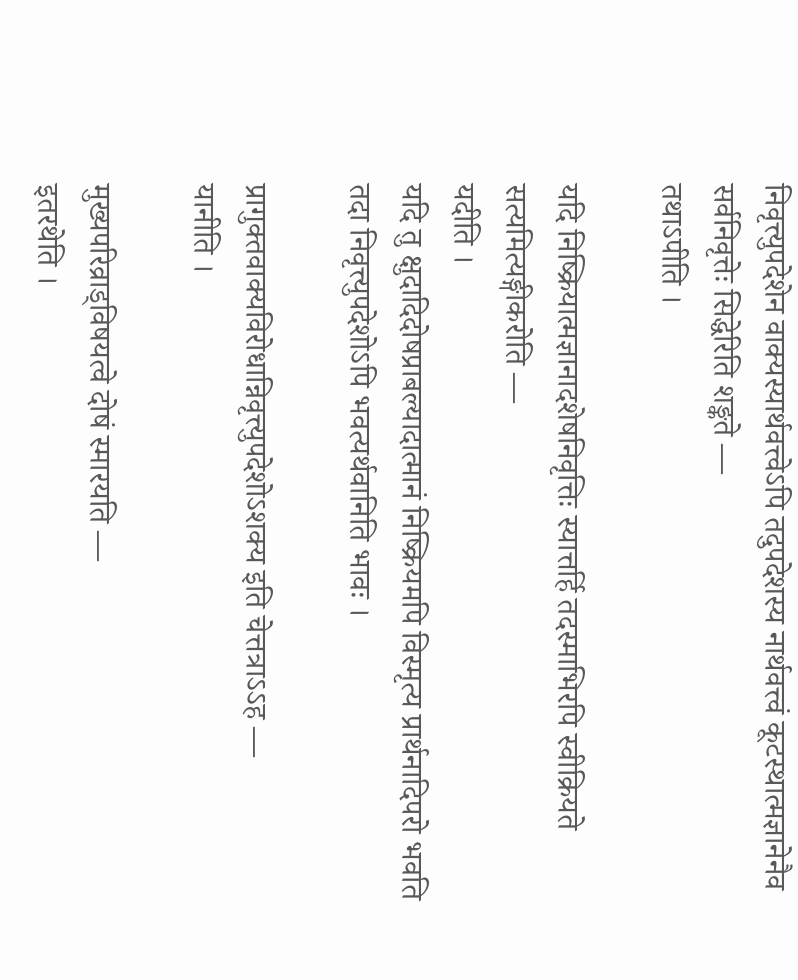निवृत्त्युपदेशेन वाक्यस्यार्थवत्त्वेऽपि तदुपदेशस्य नार्थवत्त्वं कूटस्थात्मज्ञानेनैव सर्वनिवृत्तेः सिद्धेरिति शङ्कते —
तथाऽपीति ।

यदि निष्क्रियात्मज्ञानादशेषनिवृत्तिः स्यात्तर्हि तदस्माभिरपि स्वीक्रियते सत्यमित्यङ्गीकरोति —
यदीति ।
यदि तु क्षुदादिदोषप्राबल्यादात्मानं निष्क्रियमपि विस्मृत्य प्रार्थनादिपरो भवति तदा निवृत्त्युपदेशोऽपि भवत्यर्थवानिति भावः ।

प्रागुक्तवाक्यविरोधान्निवृत्त्युपदेशोऽशक्य इति चेत्तत्राऽऽह —
यानीति ।

मुख्यपरिव्राड्विषयत्वे दोषं स्मारयति —
इतरथेति ।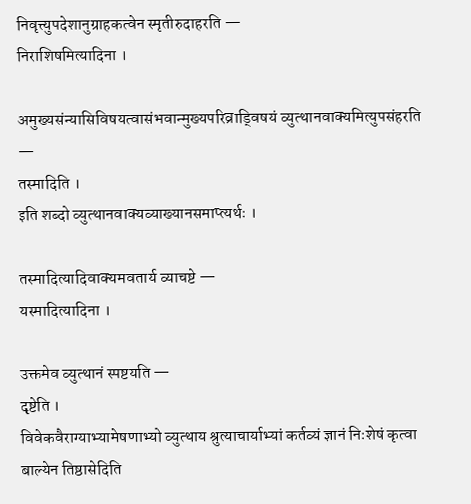निवृत्त्युपदेशानुग्राहकत्वेन स्मृतीरुदाहरति —
निराशिषमित्यादिना ।

अमुख्यसंन्यासिविषयत्वासंभवान्मुख्यपरिव्राड्विषयं व्युत्थानवाक्यमित्युपसंहरति —
तस्मादिति ।
इति शब्दो व्युत्थानवाक्यव्याख्यानसमाप्त्यर्थः ।

तस्मादित्यादिवाक्यमवतार्य व्याचष्टे —
यस्मादित्यादिना ।

उक्तमेव व्युत्थानं स्पष्टयति —
दृष्टेति ।
विवेकवैराग्याभ्यामेषणाभ्यो व्युत्थाय श्रुत्याचार्याभ्यां कर्तव्यं ज्ञानं निःशेषं कृत्वा बाल्येन तिष्ठासेदिति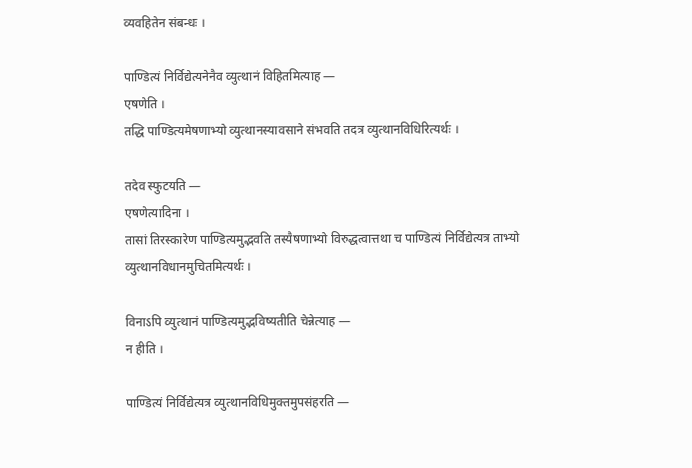व्यवहितेन संबन्धः ।

पाण्डित्यं निर्विद्येत्यनेनैव व्युत्थानं विहितमित्याह —
एषणेति ।
तद्धि पाण्डित्यमेषणाभ्यो व्युत्थानस्यावसाने संभवति तदत्र व्युत्थानविधिरित्यर्थः ।

तदेव स्फुटयति —
एषणेत्यादिना ।
तासां तिरस्कारेण पाण्डित्यमुद्भवति तस्यैषणाभ्यो विरुद्धत्वात्तथा च पाण्डित्यं निर्विद्येत्यत्र ताभ्यो व्युत्थानविधानमुचितमित्यर्थः ।

विनाऽपि व्युत्थानं पाण्डित्यमुद्भविष्यतीति चेन्नेत्याह —
न हीति ।

पाण्डित्यं निर्विद्येत्यत्र व्युत्थानविधिमुक्तमुपसंहरति —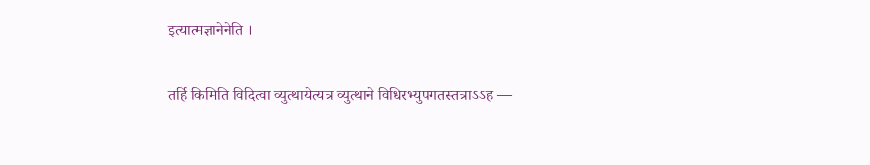इत्यात्मज्ञानेनेति ।

तर्हि किमिति विदित्वा व्युत्थायेत्यत्र व्युत्थाने विधिरभ्युपगतस्तत्राऽऽह —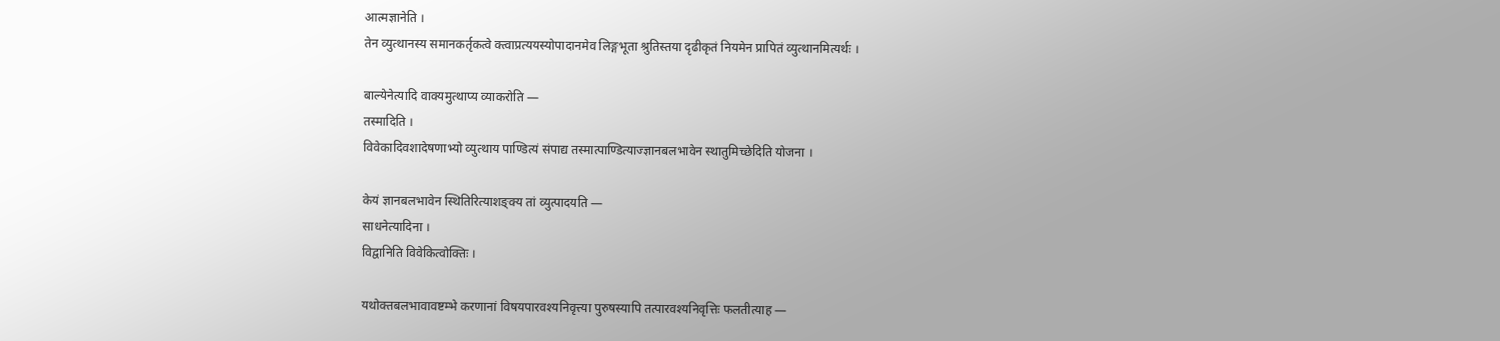आत्मज्ञानेति ।
तेन व्युत्थानस्य समानकर्तृकत्वे क्त्वाप्रत्ययस्योपादानमेव लिङ्गभूता श्रुतिस्तया दृढीकृतं नियमेन प्रापितं व्युत्थानमित्यर्थः ।

बाल्येनेत्यादि वाक्यमुत्थाप्य व्याकरोति —
तस्मादिति ।
विवेकादिवशादेषणाभ्यो व्युत्थाय पाण्डित्यं संपाद्य तस्मात्पाण्डित्याज्ज्ञानबलभावेन स्थातुमिच्छेदिति योजना ।

केयं ज्ञानबलभावेन स्थितिरित्याशङ्क्य तां व्युत्पादयति —
साधनेत्यादिना ।
विद्वानिति विवेकित्वोक्तिः ।

यथोक्तबलभावावष्टम्भे करणानां विषयपारवश्यनिवृत्त्या पुरुषस्यापि तत्पारवश्यनिवृत्तिः फलतीत्याह —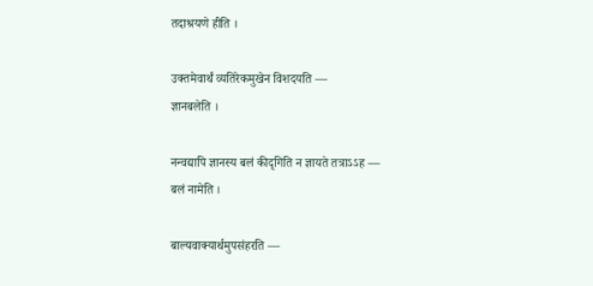तदाश्रयणे हीति ।

उक्तमेवार्थं व्यतिरेकमुखेन विशदयति —
ज्ञानबलेति ।

नन्वद्यापि ज्ञानस्य बलं कीदृगिति न ज्ञायते तत्राऽऽह —
बलं नामेति ।

बाल्यवाक्यार्थमुपसंहरति —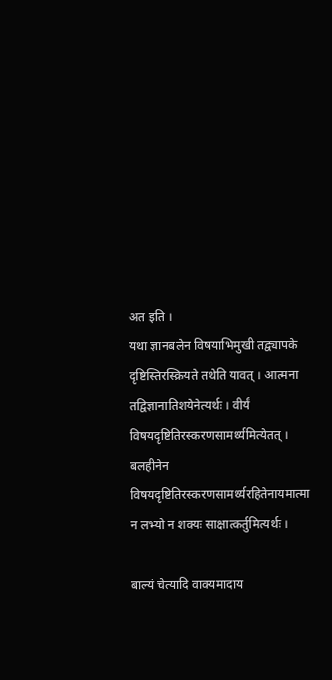अत इति ।
यथा ज्ञानबलेन विषयाभिमुखी तद्व्यापके दृष्टिस्तिरस्क्रियते तथेति यावत् । आत्मना तद्विज्ञानातिशयेनेत्यर्थः । वीर्यं विषयदृष्टितिरस्करणसामर्थ्यमित्येतत् । बलहीनेन विषयदृष्टितिरस्करणसामर्थ्यरहितेनायमात्मा न लभ्यो न शक्यः साक्षात्कर्तुमित्यर्थः ।

बाल्यं चेत्यादि वाक्यमादाय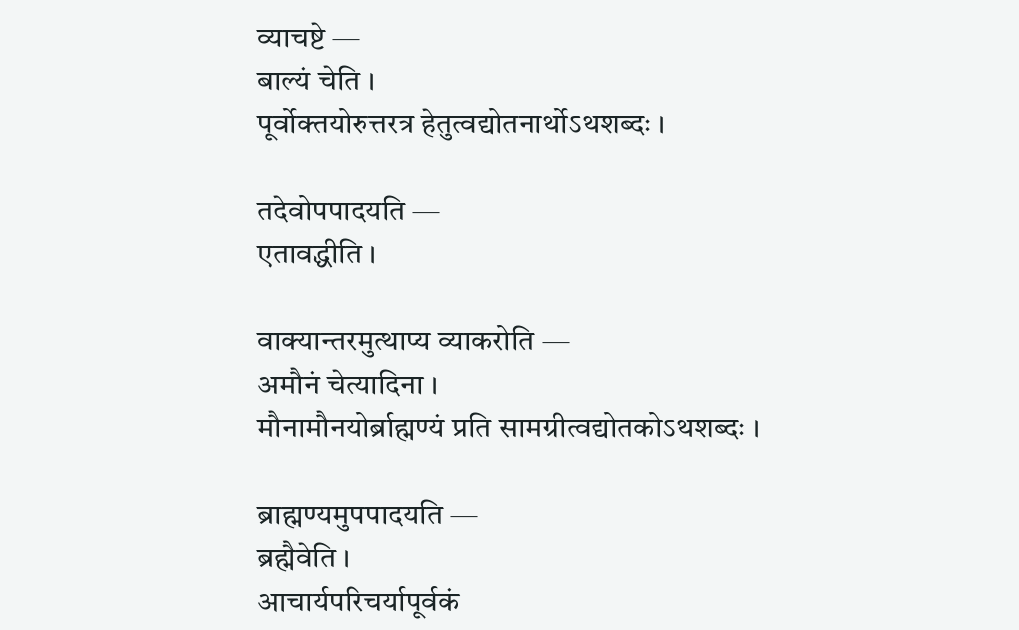व्याचष्टे —
बाल्यं चेति ।
पूर्वोक्तयोरुत्तरत्र हेतुत्वद्योतनार्थोऽथशब्दः ।

तदेवोपपादयति —
एतावद्धीति ।

वाक्यान्तरमुत्थाप्य व्याकरोति —
अमौनं चेत्यादिना ।
मौनामौनयोर्ब्राह्मण्यं प्रति सामग्रीत्वद्योतकोऽथशब्दः ।

ब्राह्मण्यमुपपादयति —
ब्रह्मैवेति ।
आचार्यपरिचर्यापूर्वकं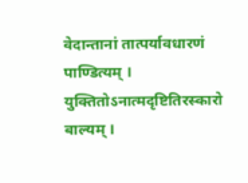वेदान्तानां तात्पर्यावधारणं पाण्डित्यम् । युक्तितोऽनात्मदृष्टितिरस्कारो बाल्यम् ।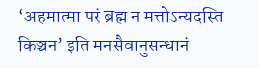‘अहमात्मा परं ब्रह्म न मत्तोऽन्यदस्ति किञ्चन’ इति मनसैवानुसन्धानं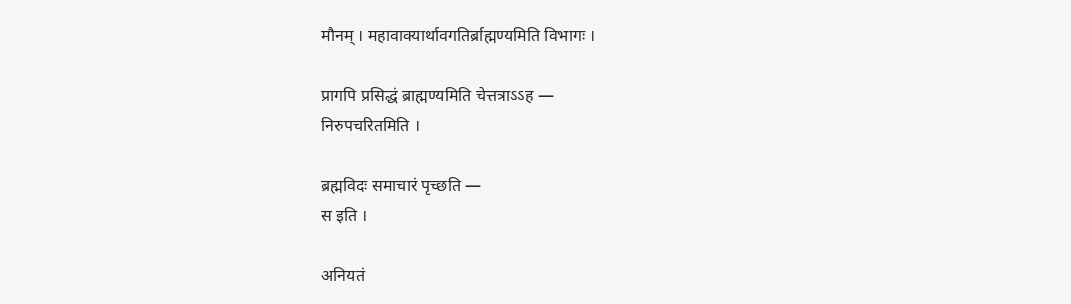मौनम् । महावाक्यार्थावगतिर्ब्राह्मण्यमिति विभागः ।

प्रागपि प्रसिद्धं ब्राह्मण्यमिति चेत्तत्राऽऽह —
निरुपचरितमिति ।

ब्रह्मविदः समाचारं पृच्छति —
स इति ।

अनियतं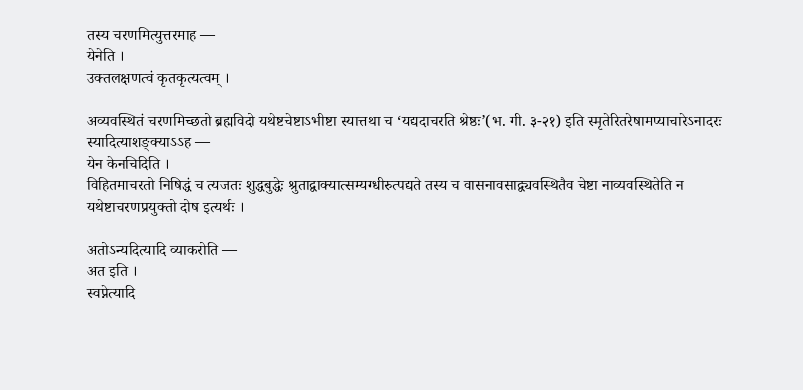तस्य चरणमित्युत्तरमाह —
येनेति ।
उक्तलक्षणत्वं कृतकृत्यत्वम् ।

अव्यवस्थितं चरणमिच्छतो ब्रह्मविदो यथेष्टचेष्टाऽभीष्टा स्यात्तथा च ‘यद्यदाचरति श्रेष्ठः’(भ. गी. ३-२१) इति स्मृतेरितरेषामप्याचारेऽनादरः स्यादित्याशङ्क्याऽऽह —
येन केनचिदिति ।
विहितमाचरतो निषिद्धं च त्यजतः शुद्धबुद्धेः श्रुताद्वाक्यात्सम्यग्धीरुत्पद्यते तस्य च वासनावसाद्व्यवस्थितैव चेष्टा नाव्यवस्थितेति न यथेष्टाचरणप्रयुक्तो दोष इत्यर्थः ।

अतोऽन्यदित्यादि व्याकरोति —
अत इति ।
स्वप्नेत्यादि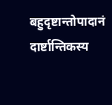बहुदृष्टान्तोपादानं दार्ष्टान्तिकस्य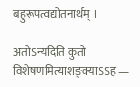बहुरूपत्वद्योतनार्थम् ।

अतोऽन्यदिति कुतो विशेषणमित्याशङ्क्याऽऽह —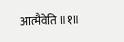आत्मैवेति ॥१॥